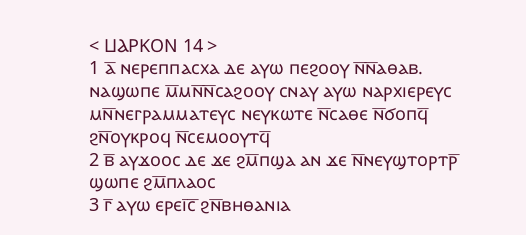< ⳘⲀⲢⲔⲞⲚ 14 >
1 ⲁ̅ ⲛⲉⲣⲉⲡⲡⲁⲥⲭⲁ ⲇⲉ ⲁⲩⲱ ⲡⲉϩⲟⲟⲩ ⲛ̅ⲛ̅ⲁⲑⲁⲃ. ⲛⲁϣⲱⲡⲉ ⲙ̅ⲙⲛ̅ⲛ̅ⲥⲁϩⲟⲟⲩ ⲥⲛⲁⲩ ⲁⲩⲱ ⲛⲁⲣⲭⲓⲉⲣⲉⲩⲥ ⲙⲛ̅ⲛⲉⲅⲣⲁⲙⲙⲁⲧⲉⲩⲥ ⲛⲉⲩⲕⲱⲧⲉ ⲛ̅ⲥⲁⲑⲉ ⲛ̅ϭⲟⲡϥ̅ ϩⲛ̅ⲟⲩⲕⲣⲟϥ ⲛ̅ⲥⲉⲙⲟⲟⲩⲧϥ̅
2 ⲃ̅ ⲁⲩϫⲟⲟⲥ ⲇⲉ ϫⲉ ϩⲙ̅ⲡϣⲁ ⲁⲛ ϫⲉ ⲛ̅ⲛⲉⲩϣⲧⲟⲣⲧⲣ̅ ϣⲱⲡⲉ ϩⲙ̅ⲡⲗⲁⲟⲥ
3 ⲅ̅ ⲁⲩⲱ ⲉⲣⲉⲓ̅ⲥ̅ ϩⲛ̅ⲃⲏⲑⲁⲛⲓⲁ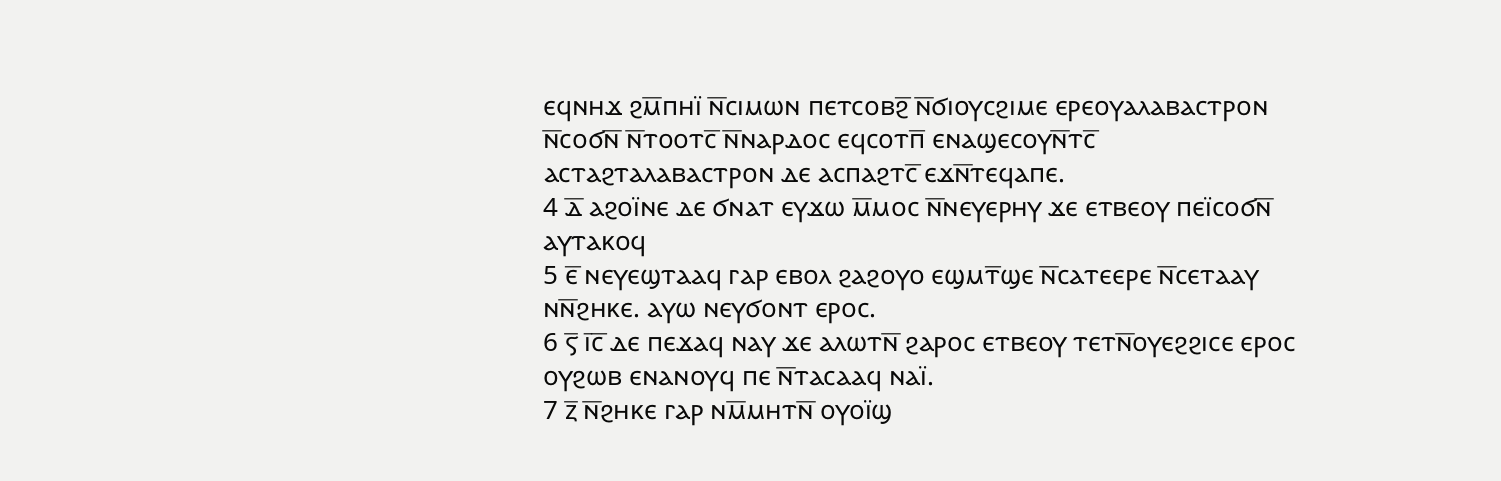ⲉϥⲛⲏϫ ϩⲙ̅ⲡⲏⲓ̈ ⲛ̅ⲥⲓⲙⲱⲛ ⲡⲉⲧⲥⲟⲃϩ̅ ⲛ̅ϭⲓⲟⲩⲥϩⲓⲙⲉ ⲉⲣⲉⲟⲩⲁⲗⲁⲃⲁⲥⲧⲣⲟⲛ ⲛ̅ⲥⲟϭⲛ̅ ⲛ̅ⲧⲟⲟⲧⲥ̅ ⲛ̅ⲛⲁⲣⲇⲟⲥ ⲉϥⲥⲟⲧⲡ̅ ⲉⲛⲁϣⲉⲥⲟⲩⲛ̅ⲧⲥ̅ ⲁⲥⲧⲁϩⲧⲁⲗⲁⲃⲁⲥⲧⲣⲟⲛ ⲇⲉ ⲁⲥⲡⲁϩⲧⲥ̅ ⲉϫⲛ̅ⲧⲉϥⲁⲡⲉ.
4 ⲇ̅ ⲁϩⲟⲓ̈ⲛⲉ ⲇⲉ ϭⲛⲁⲧ ⲉⲩϫⲱ ⲙ̅ⲙⲟⲥ ⲛ̅ⲛⲉⲩⲉⲣⲏⲩ ϫⲉ ⲉⲧⲃⲉⲟⲩ ⲡⲉⲓ̈ⲥⲟϭⲛ̅ ⲁⲩⲧⲁⲕⲟϥ
5 ⲉ̅ ⲛⲉⲩⲉϣⲧⲁⲁϥ ⲅⲁⲣ ⲉⲃⲟⲗ ϩⲁϩⲟⲩⲟ ⲉϣⲙⲧ̅ϣⲉ ⲛ̅ⲥⲁⲧⲉⲉⲣⲉ ⲛ̅ⲥⲉⲧⲁⲁⲩ ⲛⲛ̅ϩⲏⲕⲉ. ⲁⲩⲱ ⲛⲉⲩϭⲟⲛⲧ ⲉⲣⲟⲥ.
6 ⲋ̅ ⲓ̅ⲥ̅ ⲇⲉ ⲡⲉϫⲁϥ ⲛⲁⲩ ϫⲉ ⲁⲗⲱⲧⲛ̅ ϩⲁⲣⲟⲥ ⲉⲧⲃⲉⲟⲩ ⲧⲉⲧⲛ̅ⲟⲩⲉϩϩⲓⲥⲉ ⲉⲣⲟⲥ ⲟⲩϩⲱⲃ ⲉⲛⲁⲛⲟⲩϥ ⲡⲉ ⲛ̅ⲧⲁⲥⲁⲁϥ ⲛⲁⲓ̈.
7 ⲍ̅ ⲛ̅ϩⲏⲕⲉ ⲅⲁⲣ ⲛⲙ̅ⲙⲏⲧⲛ̅ ⲟⲩⲟⲓ̈ϣ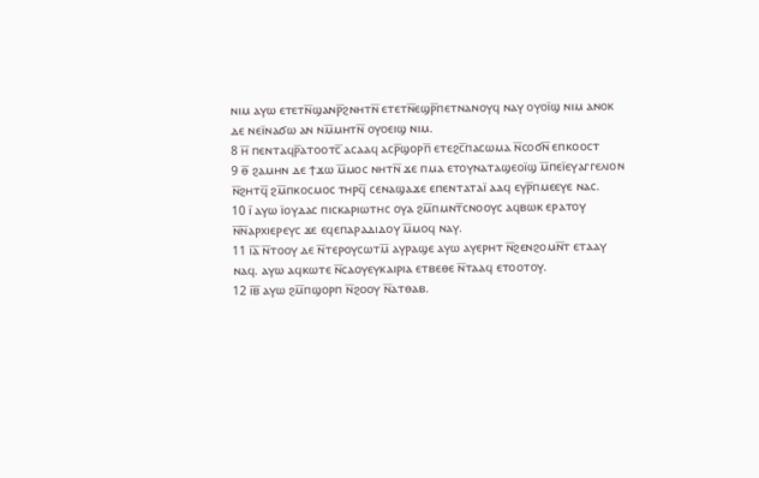ⲛⲓⲙ ⲁⲩⲱ ⲉⲧⲉⲧⲛ̅ϣⲁⲛⲣ̅ϩⲛⲏⲧⲛ̅ ⲉⲧⲉⲧⲛ̅ⲉϣⲣ̅ⲡⲉⲧⲛⲁⲛⲟⲩϥ ⲛⲁⲩ ⲟⲩⲟⲓ̈ϣ ⲛⲓⲙ ⲁⲛⲟⲕ ⲇⲉ ⲛⲉⲓ̈ⲛⲁϭⲱ ⲁⲛ ⲛⲙ̅ⲙⲏⲧⲛ̅ ⲟⲩⲟⲉⲓϣ ⲛⲓⲙ.
8 ⲏ̅ ⲡⲉⲛⲧⲁϥⲣ̅ⲁⲧⲟⲟⲧⲥ̅ ⲁⲥⲁⲁϥ ⲁⲥⲣ̅ϣⲟⲣⲡ̅ ⲉⲧⲉϩⲥ̅ⲡⲁⲥⲱⲙⲁ ⲛ̅ⲥⲟϭⲛ̅ ⲉⲡⲕⲟⲟⲥⲧ
9 ⲑ̅ ϩⲁⲙⲏⲛ ⲇⲉ ϯϫⲱ ⲙ̅ⲙⲟⲥ ⲛⲏⲧⲛ̅ ϫⲉ ⲡⲙⲁ ⲉⲧⲟⲩⲛⲁⲧⲁϣⲉⲟⲓ̈ϣ ⲙ̅ⲡⲉⲓ̈ⲉⲩⲁⲅⲅⲉⲗⲓⲟⲛ ⲛ̅ϩⲏⲧϥ̅ ϩⲙ̅ⲡⲕⲟⲥⲙⲟⲥ ⲧⲏⲣϥ̅ ⲥⲉⲛⲁϣⲁϫⲉ ⲉⲡⲉⲛⲧⲁⲧⲁⲓ̈ ⲁⲁϥ ⲉⲩⲣ̅ⲡⲙⲉⲉⲩⲉ ⲛⲁⲥ.
10 ⲓ̅ ⲁⲩⲱ ⲓ̈ⲟⲩⲇⲁⲥ ⲡⲓⲥⲕⲁⲣⲓⲱⲧⲏⲥ ⲟⲩⲁ ϩⲙ̅ⲡⲙⲛⲧ̅ⲥⲛⲟⲟⲩⲥ ⲁϥⲃⲱⲕ ⲉⲣⲁⲧⲟⲩ ⲛ̅ⲛ̅ⲁⲣⲭⲓⲉⲣⲉⲩⲥ ϫⲉ ⲉϥⲉⲡⲁⲣⲁⲇⲓⲇⲟⲩ ⲙ̅ⲙⲟϥ ⲛⲁⲩ.
11 ⲓ̅ⲁ̅ ⲛ̅ⲧⲟⲟⲩ ⲇⲉ ⲛ̅ⲧⲉⲣⲟⲩⲥⲱⲧⲙ̅ ⲁⲩⲣⲁϣⲉ ⲁⲩⲱ ⲁⲩⲉⲣⲏⲧ ⲛ̅ϩⲉⲛϩⲟⲙⲛ̅ⲧ ⲉⲧⲁⲁⲩ ⲛⲁϥ. ⲁⲩⲱ ⲁϥⲕⲱⲧⲉ ⲛ̅ⲥⲁⲟⲩⲉⲩⲕⲁⲓⲣⲓⲁ ⲉⲧⲃⲉⲑⲉ ⲛ̅ⲧⲁⲁϥ ⲉⲧⲟⲟⲧⲟⲩ.
12 ⲓ̅ⲃ̅ ⲁⲩⲱ ϩⲙ̅ⲡϣⲟⲣⲡ ⲛ̅ϩⲟⲟⲩ ⲛ̅ⲁⲧⲑⲁⲃ.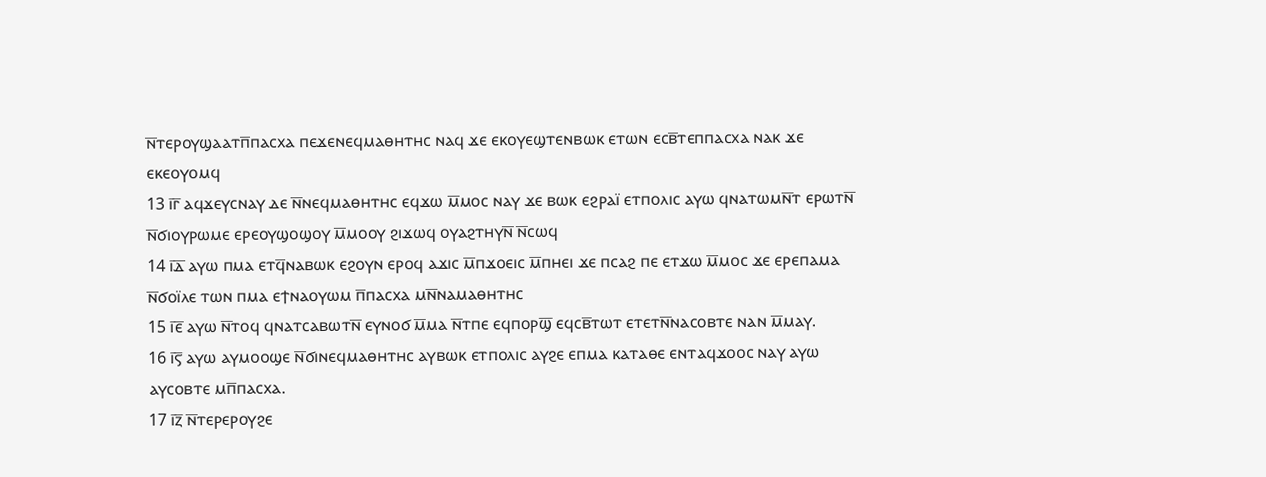ⲛ̅ⲧⲉⲣⲟⲩϣⲁⲁⲧⲡ̅ⲡⲁⲥⲭⲁ ⲡⲉϫⲉⲛⲉϥⲙⲁⲑⲏⲧⲏⲥ ⲛⲁϥ ϫⲉ ⲉⲕⲟⲩⲉϣⲧⲉⲛⲃⲱⲕ ⲉⲧⲱⲛ ⲉⲥⲃ̅ⲧⲉⲡⲡⲁⲥⲭⲁ ⲛⲁⲕ ϫⲉ ⲉⲕⲉⲟⲩⲟⲙϥ
13 ⲓ̅ⲅ̅ ⲁϥϫⲉⲩⲥⲛⲁⲩ ⲇⲉ ⲛ̅ⲛⲉϥⲙⲁⲑⲏⲧⲏⲥ ⲉϥϫⲱ ⲙ̅ⲙⲟⲥ ⲛⲁⲩ ϫⲉ ⲃⲱⲕ ⲉϩⲣⲁⲓ̈ ⲉⲧⲡⲟⲗⲓⲥ ⲁⲩⲱ ϥⲛⲁⲧⲱⲙⲛ̅ⲧ ⲉⲣⲱⲧⲛ̅ ⲛ̅ϭⲓⲟⲩⲣⲱⲙⲉ ⲉⲣⲉⲟⲩϣⲟϣⲟⲩ ⲙ̅ⲙⲟⲟⲩ ϩⲓϫⲱϥ ⲟⲩⲁϩⲧⲏⲩⲛ̅ ⲛ̅ⲥⲱϥ
14 ⲓ̅ⲇ̅ ⲁⲩⲱ ⲡⲙⲁ ⲉⲧϥ̅ⲛⲁⲃⲱⲕ ⲉϩⲟⲩⲛ ⲉⲣⲟϥ ⲁϫⲓⲥ ⲙ̅ⲡϫⲟⲉⲓⲥ ⲙ̅ⲡⲏⲉⲓ ϫⲉ ⲡⲥⲁϩ ⲡⲉ ⲉⲧϫⲱ ⲙ̅ⲙⲟⲥ ϫⲉ ⲉⲣⲉⲡⲁⲙⲁ ⲛ̅ϭⲟⲓ̈ⲗⲉ ⲧⲱⲛ ⲡⲙⲁ ⲉϯⲛⲁⲟⲩⲱⲙ ⲡ̅ⲡⲁⲥⲭⲁ ⲙⲛ̅ⲛⲁⲙⲁⲑⲏⲧⲏⲥ
15 ⲓ̅ⲉ̅ ⲁⲩⲱ ⲛ̅ⲧⲟϥ ϥⲛⲁⲧⲥⲁⲃⲱⲧⲛ̅ ⲉⲩⲛⲟϭ ⲙ̅ⲙⲁ ⲛ̅ⲧⲡⲉ ⲉϥⲡⲟⲣϣ̅ ⲉϥⲥⲃ̅ⲧⲱⲧ ⲉⲧⲉⲧⲛ̅ⲛⲁⲥⲟⲃⲧⲉ ⲛⲁⲛ ⲙ̅ⲙⲁⲩ.
16 ⲓ̅ⲋ̅ ⲁⲩⲱ ⲁⲩⲙⲟⲟϣⲉ ⲛ̅ϭⲓⲛⲉϥⲙⲁⲑⲏⲧⲏⲥ ⲁⲩⲃⲱⲕ ⲉⲧⲡⲟⲗⲓⲥ ⲁⲩϩⲉ ⲉⲡⲙⲁ ⲕⲁⲧⲁⲑⲉ ⲉⲛⲧⲁϥϫⲟⲟⲥ ⲛⲁⲩ ⲁⲩⲱ ⲁⲩⲥⲟⲃⲧⲉ ⲙⲡ̅ⲡⲁⲥⲭⲁ.
17 ⲓ̅ⲍ̅ ⲛ̅ⲧⲉⲣⲉⲣⲟⲩϩⲉ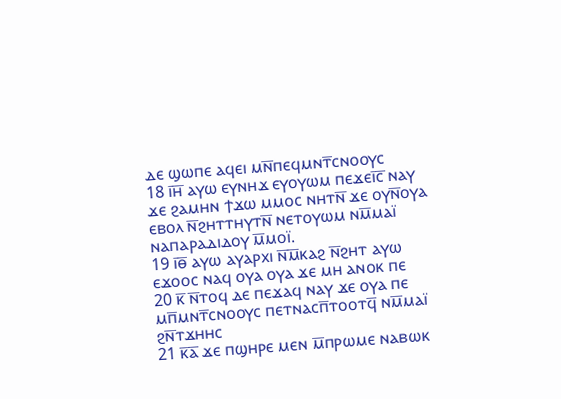ⲇⲉ ϣⲱⲡⲉ ⲁϥⲉⲓ ⲙⲛ̅ⲡⲉϥⲙⲛⲧ̅ⲥⲛⲟⲟⲩⲥ
18 ⲓ̅ⲏ̅ ⲁⲩⲱ ⲉⲩⲛⲏϫ ⲉⲩⲟⲩⲱⲙ ⲡⲉϫⲉⲓ̅ⲥ̅ ⲛⲁⲩ ϫⲉ ϩⲁⲙⲏⲛ ϯϫⲱ ⲙⲙⲟⲥ ⲛⲏⲧⲛ̅ ϫⲉ ⲟⲩⲛ̅ⲟⲩⲁ ⲉⲃⲟⲗ ⲛ̅ϩⲏⲧⲧⲏⲩⲧⲛ̅ ⲛⲉⲧⲟⲩⲱⲙ ⲛⲙ̅ⲙⲁⲓ̈ ⲛⲁⲡⲁⲣⲁⲇⲓⲇⲟⲩ ⲙ̅ⲙⲟⲓ̈.
19 ⲓ̅ⲑ̅ ⲁⲩⲱ ⲁⲩⲁⲣⲭⲓ ⲛ̅ⲙ̅ⲕⲁϩ ⲛ̅ϩⲏⲧ ⲁⲩⲱ ⲉϫⲟⲟⲥ ⲛⲁϥ ⲟⲩⲁ ⲟⲩⲁ ϫⲉ ⲙⲏ ⲁⲛⲟⲕ ⲡⲉ
20 ⲕ̅ ⲛ̅ⲧⲟϥ ⲇⲉ ⲡⲉϫⲁϥ ⲛⲁⲩ ϫⲉ ⲟⲩⲁ ⲡⲉ ⲙⲡ̅ⲙⲛⲧ̅ⲥⲛⲟⲟⲩⲥ ⲡⲉⲧⲛⲁⲥⲡ̅ⲧⲟⲟⲧϥ̅ ⲛⲙ̅ⲙⲁⲓ̈ ϩⲛ̅ⲧϫⲏⲏⲥ
21 ⲕ̅ⲁ̅ ϫⲉ ⲡϣⲏⲣⲉ ⲙⲉⲛ ⲙ̅ⲡⲣⲱⲙⲉ ⲛⲁⲃⲱⲕ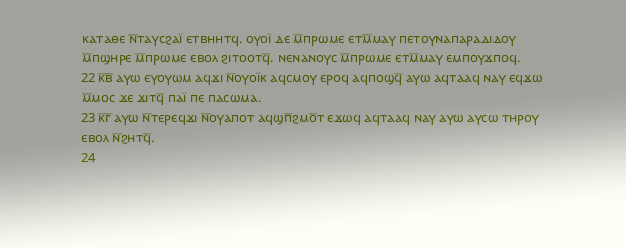ⲕⲁⲧⲁⲑⲉ ⲛ̅ⲧⲁⲩⲥϩⲁⲓ̈ ⲉⲧⲃⲏⲏⲧϥ. ⲟⲩⲟⲓ̈ ⲇⲉ ⲙ̅ⲡⲣⲱⲙⲉ ⲉⲧⲙ̅ⲙⲁⲩ ⲡⲉⲧⲟⲩⲛⲁⲡⲁⲣⲁⲇⲓⲇⲟⲩ ⲙ̅ⲡϣⲏⲣⲉ ⲙ̅ⲡⲣⲱⲙⲉ ⲉⲃⲟⲗ ϩⲓⲧⲟⲟⲧϥ̅. ⲛⲉⲛⲁⲛⲟⲩⲥ ⲙ̅ⲡⲣⲱⲙⲉ ⲉⲧⲙ̅ⲙⲁⲩ ⲉⲙⲡⲟⲩϫⲡⲟϥ.
22 ⲕ̅ⲃ̅ ⲁⲩⲱ ⲉⲩⲟⲩⲱⲙ ⲁϥϫⲓ ⲛ̅ⲟⲩⲟⲓ̈ⲕ ⲁϥⲥⲙⲟⲩ ⲉⲣⲟϥ ⲁϥⲡⲟϣϥ̅ ⲁⲩⲱ ⲁϥⲧⲁⲁϥ ⲛⲁⲩ ⲉϥϫⲱ ⲙ̅ⲙⲟⲥ ϫⲉ ϫⲓⲧϥ̅ ⲡⲁⲓ̈ ⲡⲉ ⲡⲁⲥⲱⲙⲁ.
23 ⲕ̅ⲅ̅ ⲁⲩⲱ ⲛ̅ⲧⲉⲣⲉϥϫⲓ ⲛ̅ⲟⲩⲁⲡⲟⲧ ⲁϥϣⲡ̅ϩⲙⲟ̅ⲧ ⲉϫⲱϥ ⲁϥⲧⲁⲁϥ ⲛⲁⲩ ⲁⲩⲱ ⲁⲩⲥⲱ ⲧⲏⲣⲟⲩ ⲉⲃⲟⲗ ⲛ̅ϩⲏⲧϥ̅.
24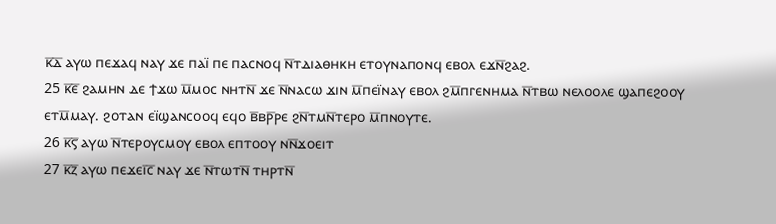ⲕ̅ⲇ̅ ⲁⲩⲱ ⲡⲉϫⲁϥ ⲛⲁⲩ ϫⲉ ⲡⲁⲓ̈ ⲡⲉ ⲡⲁⲥⲛⲟϥ ⲛ̅ⲧⲇⲓⲁⲑⲏⲕⲏ ⲉⲧⲟⲩⲛⲁⲡⲟⲛϥ ⲉⲃⲟⲗ ⲉϫⲛ̅ϩⲁϩ.
25 ⲕ̅ⲉ̅ ϩⲁⲙⲏⲛ ⲇⲉ ϯϫⲱ ⲙ̅ⲙⲟⲥ ⲛⲏⲧⲛ̅ ϫⲉ ⲛ̅ⲛⲁⲥⲱ ϫⲓⲛ ⲙ̅ⲡⲉⲓ̈ⲛⲁⲩ ⲉⲃⲟⲗ ϩⲙ̅ⲡⲅⲉⲛⲏⲙⲁ ⲛ̅ⲧⲃⲱ ⲛⲉⲗⲟⲟⲗⲉ ϣⲁⲡⲉϩⲟⲟⲩ ⲉⲧⲙ̅ⲙⲁⲩ. ϩⲟⲧⲁⲛ ⲉⲓ̈ϣⲁⲛⲥⲟⲟϥ ⲉϥⲟ ⲃ̅ⲃⲣ̅ⲣⲉ ϩⲛ̅ⲧⲙⲛ̅ⲧⲉⲣⲟ ⲙ̅ⲡⲛⲟⲩⲧⲉ.
26 ⲕ̅ⲋ̅ ⲁⲩⲱ ⲛ̅ⲧⲉⲣⲟⲩⲥⲙⲟⲩ ⲉⲃⲟⲗ ⲉⲡⲧⲟⲟⲩ ⲛⲛ̅ϫⲟⲉⲓⲧ
27 ⲕ̅ⲍ̅ ⲁⲩⲱ ⲡⲉϫⲉⲓ̅ⲥ̅ ⲛⲁⲩ ϫⲉ ⲛ̅ⲧⲱⲧⲛ̅ ⲧⲏⲣⲧⲛ̅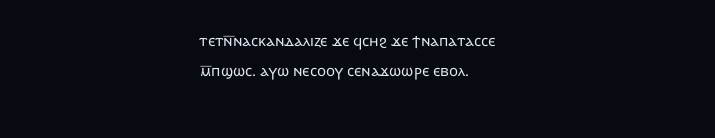ⲧⲉⲧⲛ̅ⲛⲁⲥⲕⲁⲛⲇⲁⲗⲓⲍⲉ ϫⲉ ϥⲥⲏϩ ϫⲉ ϯⲛⲁⲡⲁⲧⲁⲥⲥⲉ ⲙ̅ⲡϣⲱⲥ. ⲁⲩⲱ ⲛⲉⲥⲟⲟⲩ ⲥⲉⲛⲁϫⲱⲱⲣⲉ ⲉⲃⲟⲗ.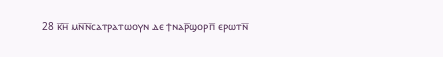28 ⲕ̅ⲏ̅ ⲙⲛ̅ⲛ̅ⲥⲁⲧⲣⲁⲧⲱⲟⲩⲛ ⲇⲉ ϯⲛⲁⲣ̅ϣⲟⲣⲡ̅ ⲉⲣⲱⲧⲛ̅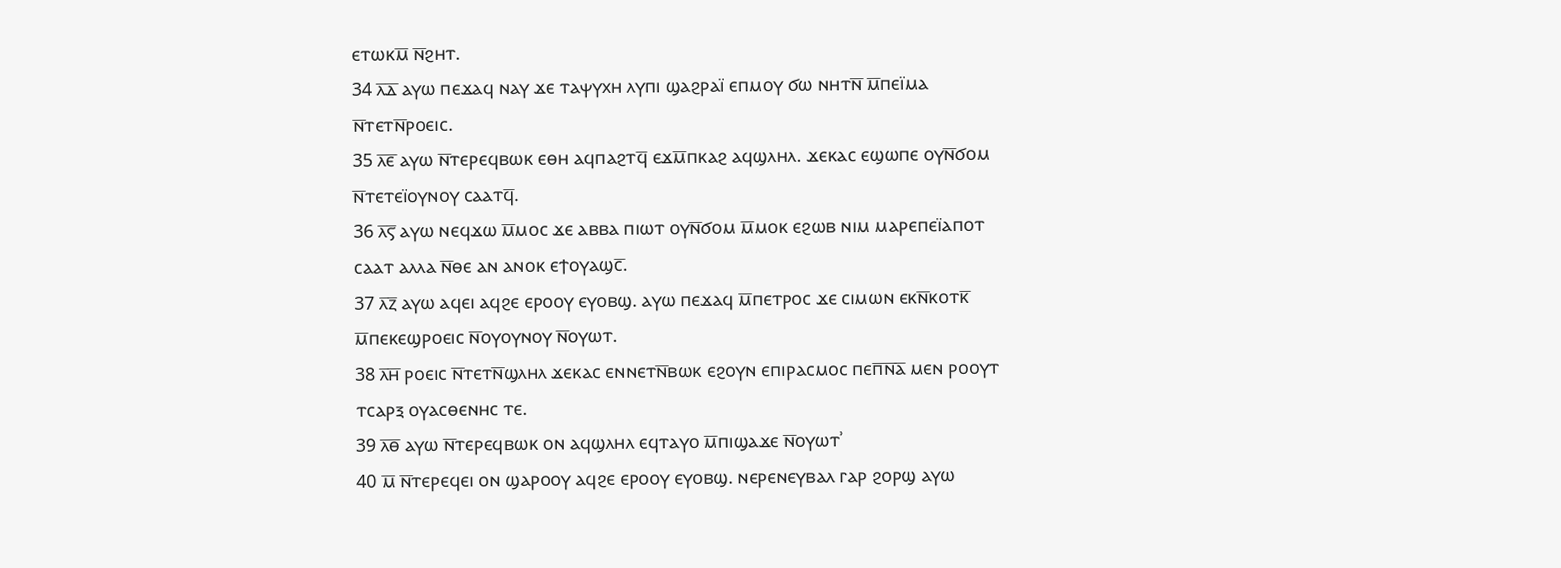ⲉⲧⲱⲕⲙ̅ ⲛ̅ϩⲏⲧ.
34 ⲗ̅ⲇ̅ ⲁⲩⲱ ⲡⲉϫⲁϥ ⲛⲁⲩ ϫⲉ ⲧⲁⲯⲩⲭⲏ ⲗⲩⲡⲓ ϣⲁϩⲣⲁⲓ̈ ⲉⲡⲙⲟⲩ ϭⲱ ⲛⲏⲧⲛ̅ ⲙ̅ⲡⲉⲓ̈ⲙⲁ ⲛ̅ⲧⲉⲧⲛ̅ⲣⲟⲉⲓⲥ.
35 ⲗ̅ⲉ̅ ⲁⲩⲱ ⲛ̅ⲧⲉⲣⲉϥⲃⲱⲕ ⲉⲑⲏ ⲁϥⲡⲁϩⲧϥ̅ ⲉϫⲙ̅ⲡⲕⲁϩ ⲁϥϣⲗⲏⲗ. ϫⲉⲕⲁⲥ ⲉϣⲱⲡⲉ ⲟⲩⲛ̅ϭⲟⲙ ⲛ̅ⲧⲉⲧⲉⲓ̈ⲟⲩⲛⲟⲩ ⲥⲁⲁⲧϥ̅.
36 ⲗ̅ⲋ̅ ⲁⲩⲱ ⲛⲉϥϫⲱ ⲙ̅ⲙⲟⲥ ϫⲉ ⲁⲃⲃⲁ ⲡⲓⲱⲧ ⲟⲩⲛ̅ϭⲟⲙ ⲙ̅ⲙⲟⲕ ⲉϩⲱⲃ ⲛⲓⲙ ⲙⲁⲣⲉⲡⲉⲓ̈ⲁⲡⲟⲧ ⲥⲁⲁⲧ ⲁⲗⲗⲁ ⲛ̅ⲑⲉ ⲁⲛ ⲁⲛⲟⲕ ⲉϯⲟⲩⲁϣⲥ̅.
37 ⲗ̅ⲍ̅ ⲁⲩⲱ ⲁϥⲉⲓ ⲁϥϩⲉ ⲉⲣⲟⲟⲩ ⲉⲩⲟⲃϣ. ⲁⲩⲱ ⲡⲉϫⲁϥ ⲙ̅ⲡⲉⲧⲣⲟⲥ ϫⲉ ⲥⲓⲙⲱⲛ ⲉⲕⲛ̅ⲕⲟⲧⲕ̅ ⲙ̅ⲡⲉⲕⲉϣⲣⲟⲉⲓⲥ ⲛ̅ⲟⲩⲟⲩⲛⲟⲩ ⲛ̅ⲟⲩⲱⲧ.
38 ⲗ̅ⲏ̅ ⲣⲟⲉⲓⲥ ⲛ̅ⲧⲉⲧⲛ̅ϣⲗⲏⲗ ϫⲉⲕⲁⲥ ⲉⲛⲛⲉⲧⲛ̅ⲃⲱⲕ ⲉϩⲟⲩⲛ ⲉⲡⲓⲣⲁⲥⲙⲟⲥ ⲡⲉⲡ̅ⲛ̅ⲁ̅ ⲙⲉⲛ ⲣⲟⲟⲩⲧ ⲧⲥⲁⲣⲝ ⲟⲩⲁⲥⲑⲉⲛⲏⲥ ⲧⲉ.
39 ⲗ̅ⲑ̅ ⲁⲩⲱ ⲛ̅ⲧⲉⲣⲉϥⲃⲱⲕ ⲟⲛ ⲁϥϣⲗⲏⲗ ⲉϥⲧⲁⲩⲟ ⲙ̅ⲡⲓϣⲁϫⲉ ⲛ̅ⲟⲩⲱⲧʾ
40 ⲙ̅ ⲛ̅ⲧⲉⲣⲉϥⲉⲓ ⲟⲛ ϣⲁⲣⲟⲟⲩ ⲁϥϩⲉ ⲉⲣⲟⲟⲩ ⲉⲩⲟⲃϣ. ⲛⲉⲣⲉⲛⲉⲩⲃⲁⲗ ⲅⲁⲣ ϩⲟⲣϣ ⲁⲩⲱ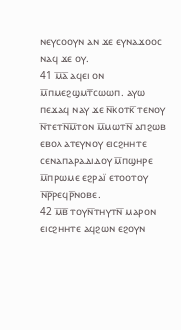ⲛⲉⲩⲥⲟⲟⲩⲛ ⲁⲛ ϫⲉ ⲉⲩⲛⲁϫⲟⲟⲥ ⲛⲁϥ ϫⲉ ⲟⲩ.
41 ⲙ̅ⲁ̅ ⲁϥⲉⲓ ⲟⲛ ⲙ̅ⲡⲙⲉϩϣⲙⲧ̅ⲥⲱⲱⲡ. ⲁⲩⲱ ⲡⲉϫⲁϥ ⲛⲁⲩ ϫⲉ ⲛ̅ⲕⲟⲧⲕ̅ ⲧⲉⲛⲟⲩ ⲛ̅ⲧⲉⲧⲛ̅ⲙ̅ⲧⲟⲛ ⲙ̅ⲙⲱⲧⲛ̅ ⲁⲡϩⲱⲃ ⲉⲃⲟⲗ ⲁⲧⲉⲩⲛⲟⲩ ⲉⲓⲥϩⲏⲏⲧⲉ ⲥⲉⲛⲁⲡⲁⲣⲁⲇⲓⲇⲟⲩ ⲙ̅ⲡϣⲏⲣⲉ ⲙ̅ⲡⲣⲱⲙⲉ ⲉϩⲣⲁⲓ̈ ⲉⲧⲟⲟⲧⲟⲩ ⲛ̅ⲣ̅ⲣⲉϥⲣ̅ⲛⲟⲃⲉ.
42 ⲙ̅ⲃ̅ ⲧⲟⲩⲛ̅ⲧⲏⲩⲧⲛ̅ ⲙⲁⲣⲟⲛ ⲉⲓⲥϩⲏⲏⲧⲉ ⲁϥϩⲱⲛ ⲉϩⲟⲩⲛ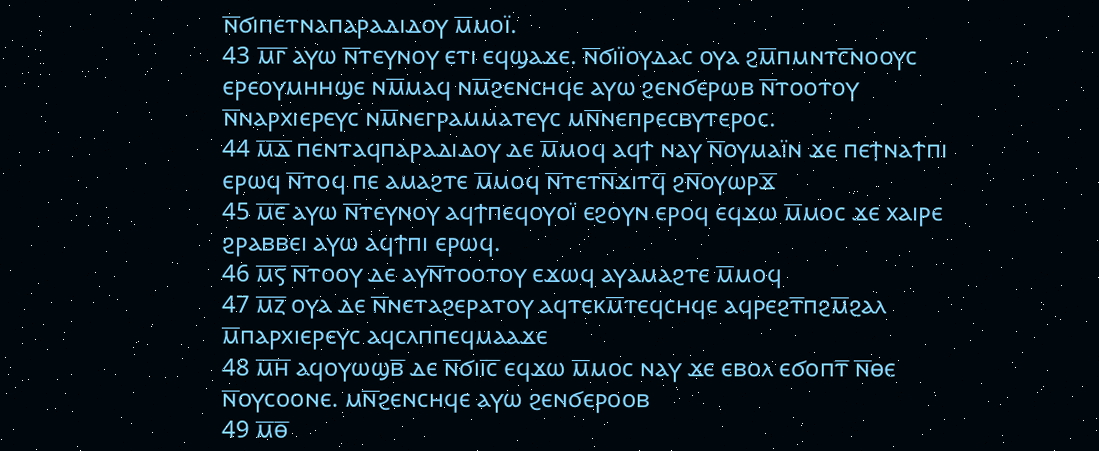ⲛ̅ϭⲓⲡⲉⲧⲛⲁⲡⲁⲣⲁⲇⲓⲇⲟⲩ ⲙ̅ⲙⲟⲓ̈.
43 ⲙ̅ⲅ̅ ⲁⲩⲱ ⲛ̅ⲧⲉⲩⲛⲟⲩ ⲉⲧⲓ ⲉϥϣⲁϫⲉ. ⲛ̅ϭⲓⲓ̈ⲟⲩⲇⲁⲥ ⲟⲩⲁ ϩⲙ̅ⲡⲙⲛⲧⲥ̅ⲛⲟⲟⲩⲥ ⲉⲣⲉⲟⲩⲙⲏⲏϣⲉ ⲛⲙ̅ⲙⲁϥ ⲛⲙ̅ϩⲉⲛⲥⲏϥⲉ ⲁⲩⲱ ϩⲉⲛϭⲉⲣⲱⲃ ⲛ̅ⲧⲟⲟⲧⲟⲩ ⲛ̅ⲛⲁⲣⲭⲓⲉⲣⲉⲩⲥ ⲛⲙ̅ⲛⲉⲅⲣⲁⲙⲙⲁⲧⲉⲩⲥ ⲙⲛ̅ⲛⲉⲡⲣⲉⲥⲃⲩⲧⲉⲣⲟⲥ.
44 ⲙ̅ⲇ̅ ⲡⲉⲛⲧⲁϥⲡⲁⲣⲁⲇⲓⲇⲟⲩ ⲇⲉ ⲙ̅ⲙⲟϥ ⲁϥϯ ⲛⲁⲩ ⲛ̅ⲟⲩⲙⲁⲓ̈ⲛ ϫⲉ ⲡⲉϯⲛⲁϯⲡⲓ ⲉⲣⲱϥ ⲛ̅ⲧⲟϥ ⲡⲉ ⲁⲙⲁϩⲧⲉ ⲙ̅ⲙⲟϥ ⲛ̅ⲧⲉⲧⲛ̅ϫⲓⲧϥ̅ ϩⲛ̅ⲟⲩⲱⲣϫ̅
45 ⲙ̅ⲉ̅ ⲁⲩⲱ ⲛ̅ⲧⲉⲩⲛⲟⲩ ⲁϥϯⲡⲉϥⲟⲩⲟⲓ̈ ⲉϩⲟⲩⲛ ⲉⲣⲟϥ ⲉϥϫⲱ ⲙ̅ⲙⲟⲥ ϫⲉ ⲭⲁⲓⲣⲉ ϩⲣⲁⲃⲃⲉⲓ ⲁⲩⲱ ⲁϥϯⲡⲓ ⲉⲣⲱϥ.
46 ⲙ̅ⲋ̅ ⲛ̅ⲧⲟⲟⲩ ⲇⲉ ⲁⲩⲛ̅ⲧⲟⲟⲧⲟⲩ ⲉϫⲱϥ ⲁⲩⲁⲙⲁϩⲧⲉ ⲙ̅ⲙⲟϥ
47 ⲙ̅ⲍ̅ ⲟⲩⲁ ⲇⲉ ⲛ̅ⲛⲉⲧⲁϩⲉⲣⲁⲧⲟⲩ ⲁϥⲧⲉⲕⲙ̅ⲧⲉϥⲥⲏϥⲉ ⲁϥⲣⲉϩⲧ̅ⲡϩⲙ̅ϩⲁⲗ ⲙ̅ⲡⲁⲣⲭⲓⲉⲣⲉⲩⲥ ⲁϥⲥⲗⲡⲡⲉϥⲙⲁⲁϫⲉ
48 ⲙ̅ⲏ̅ ⲁϥⲟⲩⲱϣⲃ̅ ⲇⲉ ⲛ̅ϭⲓⲓ̅ⲥ̅ ⲉϥϫⲱ ⲙ̅ⲙⲟⲥ ⲛⲁⲩ ϫⲉ ⲉⲃⲟⲗ ⲉϭⲟⲡⲧ̅ ⲛ̅ⲑⲉ ⲛ̅ⲟⲩⲥⲟⲟⲛⲉ. ⲙⲛ̅ϩⲉⲛⲥⲏϥⲉ ⲁⲩⲱ ϩⲉⲛϭⲉⲣⲟⲟⲃ
49 ⲙ̅ⲑ̅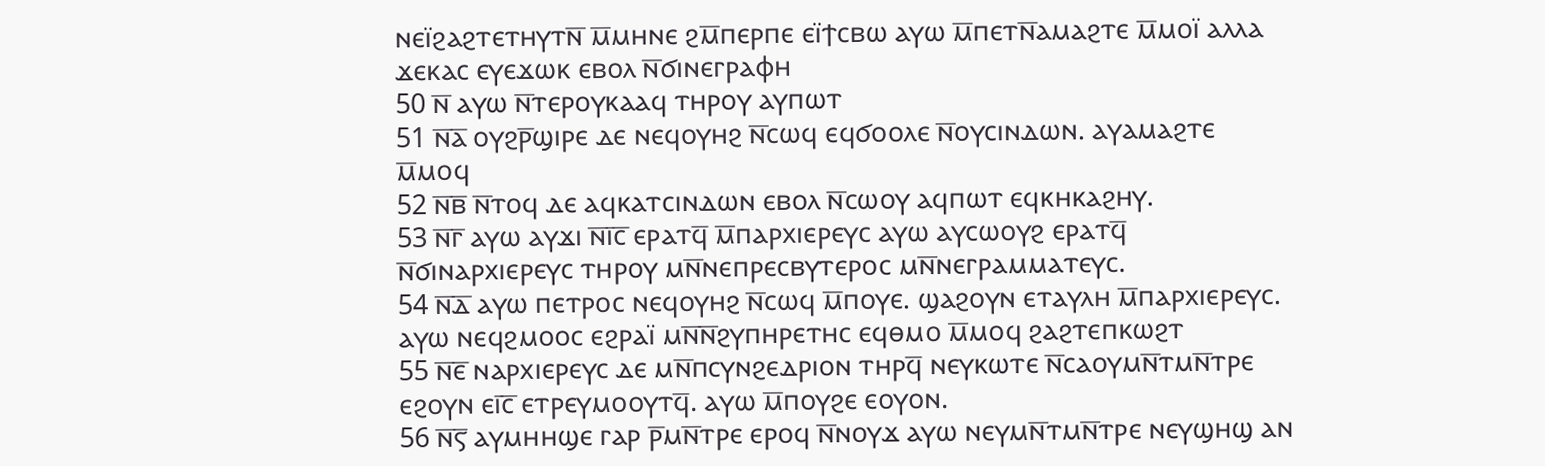ⲛⲉⲓ̈ϩⲁϩⲧⲉⲧⲏⲩⲧⲛ̅ ⲙ̅ⲙⲏⲛⲉ ϩⲙ̅ⲡⲉⲣⲡⲉ ⲉⲓ̈ϯⲥⲃⲱ ⲁⲩⲱ ⲙ̅ⲡⲉⲧⲛ̅ⲁⲙⲁϩⲧⲉ ⲙ̅ⲙⲟⲓ̈ ⲁⲗⲗⲁ ϫⲉⲕⲁⲥ ⲉⲩⲉϫⲱⲕ ⲉⲃⲟⲗ ⲛ̅ϭⲓⲛⲉⲅⲣⲁⲫⲏ
50 ⲛ̅ ⲁⲩⲱ ⲛ̅ⲧⲉⲣⲟⲩⲕⲁⲁϥ ⲧⲏⲣⲟⲩ ⲁⲩⲡⲱⲧ
51 ⲛ̅ⲁ̅ ⲟⲩϩⲣ̅ϣⲓⲣⲉ ⲇⲉ ⲛⲉϥⲟⲩⲏϩ ⲛ̅ⲥⲱϥ ⲉϥϭⲟⲟⲗⲉ ⲛ̅ⲟⲩⲥⲓⲛⲇⲱⲛ. ⲁⲩⲁⲙⲁϩⲧⲉ ⲙ̅ⲙⲟϥ
52 ⲛ̅ⲃ̅ ⲛ̅ⲧⲟϥ ⲇⲉ ⲁϥⲕⲁⲧⲥⲓⲛⲇⲱⲛ ⲉⲃⲟⲗ ⲛ̅ⲥⲱⲟⲩ ⲁϥⲡⲱⲧ ⲉϥⲕⲏⲕⲁϩⲏⲩ.
53 ⲛ̅ⲅ̅ ⲁⲩⲱ ⲁⲩϫⲓ ⲛ̅ⲓ̅ⲥ̅ ⲉⲣⲁⲧϥ̅ ⲙ̅ⲡⲁⲣⲭⲓⲉⲣⲉⲩⲥ ⲁⲩⲱ ⲁⲩⲥⲱⲟⲩϩ ⲉⲣⲁⲧϥ̅ ⲛ̅ϭⲓⲛⲁⲣⲭⲓⲉⲣⲉⲩⲥ ⲧⲏⲣⲟⲩ ⲙⲛ̅ⲛⲉⲡⲣⲉⲥⲃⲩⲧⲉⲣⲟⲥ ⲙⲛ̅ⲛⲉⲅⲣⲁⲙⲙⲁⲧⲉⲩⲥ.
54 ⲛ̅ⲇ̅ ⲁⲩⲱ ⲡⲉⲧⲣⲟⲥ ⲛⲉϥⲟⲩⲏϩ ⲛ̅ⲥⲱϥ ⲙ̅ⲡⲟⲩⲉ. ϣⲁϩⲟⲩⲛ ⲉⲧⲁⲩⲗⲏ ⲙ̅ⲡⲁⲣⲭⲓⲉⲣⲉⲩⲥ. ⲁⲩⲱ ⲛⲉϥϩⲙⲟⲟⲥ ⲉϩⲣⲁⲓ̈ ⲙⲛ̅ⲛ̅ϩⲩⲡⲏⲣⲉⲧⲏⲥ ⲉϥⲑⲙⲟ ⲙ̅ⲙⲟϥ ϩⲁϩⲧⲉⲡⲕⲱϩⲧ
55 ⲛ̅ⲉ̅ ⲛⲁⲣⲭⲓⲉⲣⲉⲩⲥ ⲇⲉ ⲙⲛ̅ⲡⲥⲩⲛϩⲉⲇⲣⲓⲟⲛ ⲧⲏⲣϥ̅ ⲛⲉⲩⲕⲱⲧⲉ ⲛ̅ⲥⲁⲟⲩⲙⲛ̅ⲧⲙⲛ̅ⲧⲣⲉ ⲉϩⲟⲩⲛ ⲉⲓ̅ⲥ̅ ⲉⲧⲣⲉⲩⲙⲟⲟⲩⲧϥ̅. ⲁⲩⲱ ⲙ̅ⲡⲟⲩϩⲉ ⲉⲟⲩⲟⲛ.
56 ⲛ̅ⲋ̅ ⲁⲩⲙⲏⲏϣⲉ ⲅⲁⲣ ⲣ̅ⲙⲛ̅ⲧⲣⲉ ⲉⲣⲟϥ ⲛ̅ⲛⲟⲩϫ ⲁⲩⲱ ⲛⲉⲩⲙⲛ̅ⲧⲙⲛ̅ⲧⲣⲉ ⲛⲉⲩϣⲏϣ ⲁⲛ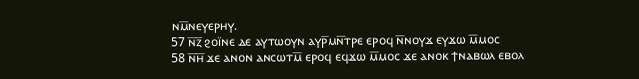ⲛⲙ̅ⲛⲉⲩⲉⲣⲏⲩ.
57 ⲛ̅ⲍ̅ ϩⲟⲓ̈ⲛⲉ ⲇⲉ ⲁⲩⲧⲱⲟⲩⲛ ⲁⲩⲣ̅ⲙⲛ̅ⲧⲣⲉ ⲉⲣⲟϥ ⲛ̅ⲛⲟⲩϫ ⲉⲩϫⲱ ⲙ̅ⲙⲟⲥ
58 ⲛ̅ⲏ̅ ϫⲉ ⲁⲛⲟⲛ ⲁⲛⲥⲱⲧⲙ̅ ⲉⲣⲟϥ ⲉϥϫⲱ ⲙ̅ⲙⲟⲥ ϫⲉ ⲁⲛⲟⲕ ϯⲛⲁⲃⲱⲗ ⲉⲃⲟⲗ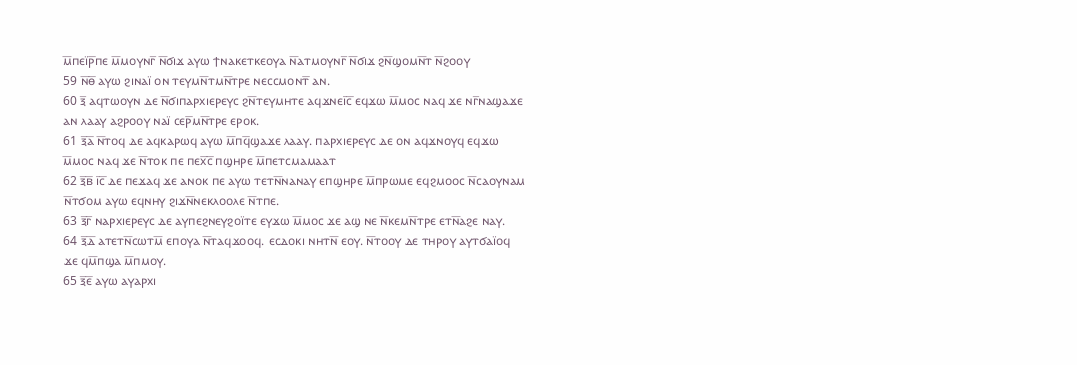ⲙ̅ⲡⲉⲓ̈ⲣ̅ⲡⲉ ⲙ̅ⲙⲟⲩⲛⲅ̅ ⲛ̅ϭⲓϫ ⲁⲩⲱ ϯⲛⲁⲕⲉⲧⲕⲉⲟⲩⲁ ⲛ̅ⲁⲧⲙⲟⲩⲛⲅ̅ ⲛ̅ϭⲓϫ ϩⲛ̅ϣⲟⲙⲛ̅ⲧ ⲛ̅ϩⲟⲟⲩ
59 ⲛ̅ⲑ̅ ⲁⲩⲱ ϩⲓⲛⲁⲓ̈ ⲟⲛ ⲧⲉⲩⲙⲛ̅ⲧⲙⲛ̅ⲧⲣⲉ ⲛⲉⲥⲥⲙⲟⲛⲧ̅ ⲁⲛ.
60 ⲝ̅ ⲁϥⲧⲱⲟⲩⲛ ⲇⲉ ⲛ̅ϭⲓⲡⲁⲣⲭⲓⲉⲣⲉⲩⲥ ϩⲛ̅ⲧⲉⲩⲙⲏⲧⲉ ⲁϥϫⲛⲉⲓ̅ⲥ̅ ⲉϥϫⲱ ⲙ̅ⲙⲟⲥ ⲛⲁϥ ϫⲉ ⲛⲅ̅ⲛⲁϣⲁϫⲉ ⲁⲛ ⲗⲁⲁⲩ ⲁϩⲣⲟⲟⲩ ⲛⲁⲓ̈ ⲥⲉⲣ̅ⲙⲛ̅ⲧⲣⲉ ⲉⲣⲟⲕ.
61 ⲝ̅ⲁ̅ ⲛ̅ⲧⲟϥ ⲇⲉ ⲁϥⲕⲁⲣⲱϥ ⲁⲩⲱ ⲙ̅ⲡϥ̅ϣⲁϫⲉ ⲗⲁⲁⲩ. ⲡⲁⲣⲭⲓⲉⲣⲉⲩⲥ ⲇⲉ ⲟⲛ ⲁϥϫⲛⲟⲩϥ ⲉϥϫⲱ ⲙ̅ⲙⲟⲥ ⲛⲁϥ ϫⲉ ⲛ̅ⲧⲟⲕ ⲡⲉ ⲡⲉⲭ̅ⲥ̅ ⲡϣⲏⲣⲉ ⲙ̅ⲡⲉⲧⲥⲙⲁⲙⲁⲁⲧ
62 ⲝ̅ⲃ̅ ⲓ̅ⲥ̅ ⲇⲉ ⲡⲉϫⲁϥ ϫⲉ ⲁⲛⲟⲕ ⲡⲉ ⲁⲩⲱ ⲧⲉⲧⲛ̅ⲛⲁⲛⲁⲩ ⲉⲡϣⲏⲣⲉ ⲙ̅ⲡⲣⲱⲙⲉ ⲉϥϩⲙⲟⲟⲥ ⲛ̅ⲥⲁⲟⲩⲛⲁⲙ ⲛ̅ⲧϭⲟⲙ ⲁⲩⲱ ⲉϥⲛⲏⲩ ϩⲓϫⲛ̅ⲛⲉⲕⲗⲟⲟⲗⲉ ⲛ̅ⲧⲡⲉ.
63 ⲝ̅ⲅ̅ ⲛⲁⲣⲭⲓⲉⲣⲉⲩⲥ ⲇⲉ ⲁⲩⲡⲉϩⲛⲉⲩϩⲟⲓ̈ⲧⲉ ⲉⲩϫⲱ ⲙ̅ⲙⲟⲥ ϫⲉ ⲁϣ ⲛⲉ ⲛ̅ⲕⲉⲙⲛ̅ⲧⲣⲉ ⲉⲧⲛ̅ⲁϩⲉ ⲛⲁⲩ.
64 ⲝ̅ⲇ̅ ⲁⲧⲉⲧⲛ̅ⲥⲱⲧⲙ̅ ⲉⲡⲟⲩⲁ ⲛ̅ⲧⲁϥϫⲟⲟϥ. ⲉⲥⲇⲟⲕⲓ ⲛⲏⲧⲛ̅ ⲉⲟⲩ. ⲛ̅ⲧⲟⲟⲩ ⲇⲉ ⲧⲏⲣⲟⲩ ⲁⲩⲧϭⲁⲓ̈ⲟϥ ϫⲉ ϥⲙ̅ⲡϣⲁ ⲙ̅ⲡⲙⲟⲩ.
65 ⲝ̅ⲉ̅ ⲁⲩⲱ ⲁⲩⲁⲣⲭⲓ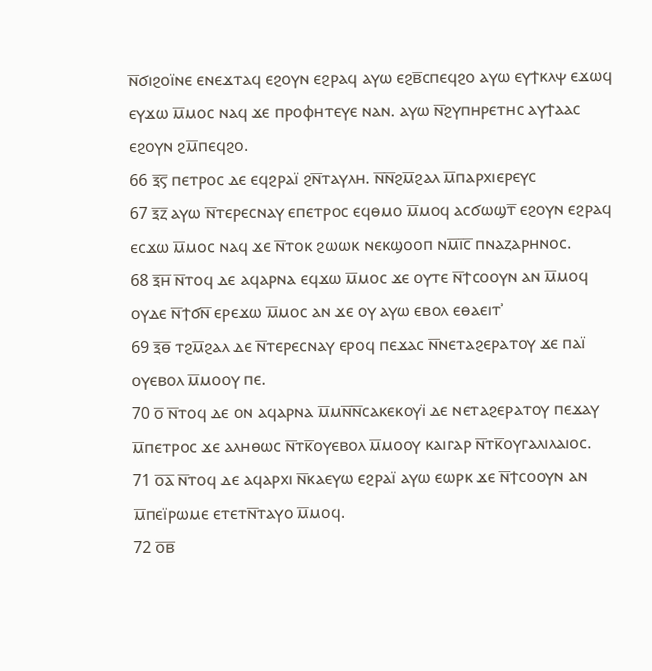ⲛ̅ϭⲓϩⲟⲓ̈ⲛⲉ ⲉⲛⲉϫⲧⲁϥ ⲉϩⲟⲩⲛ ⲉϩⲣⲁϥ ⲁⲩⲱ ⲉϩⲃ̅ⲥⲡⲉϥϩⲟ ⲁⲩⲱ ⲉⲩϯⲕⲗⲯ ⲉϫⲱϥ ⲉⲩϫⲱ ⲙ̅ⲙⲟⲥ ⲛⲁϥ ϫⲉ ⲡⲣⲟⲫⲏⲧⲉⲩⲉ ⲛⲁⲛ. ⲁⲩⲱ ⲛ̅ϩⲩⲡⲏⲣⲉⲧⲏⲥ ⲁⲩϯⲁⲁⲥ ⲉϩⲟⲩⲛ ϩⲙ̅ⲡⲉϥϩⲟ.
66 ⲝ̅ⲋ̅ ⲡⲉⲧⲣⲟⲥ ⲇⲉ ⲉϥϩⲣⲁⲓ̈ ϩⲛ̅ⲧⲁⲩⲗⲏ. ⲛ̅ⲛ̅ϩⲙ̅ϩⲁⲗ ⲙ̅ⲡⲁⲣⲭⲓⲉⲣⲉⲩⲥ
67 ⲝ̅ⲍ̅ ⲁⲩⲱ ⲛ̅ⲧⲉⲣⲉⲥⲛⲁⲩ ⲉⲡⲉⲧⲣⲟⲥ ⲉϥⲑⲙⲟ ⲙ̅ⲙⲟϥ ⲁⲥϭⲱϣⲧ̅ ⲉϩⲟⲩⲛ ⲉϩⲣⲁϥ ⲉⲥϫⲱ ⲙ̅ⲙⲟⲥ ⲛⲁϥ ϫⲉ ⲛ̅ⲧⲟⲕ ϩⲱⲱⲕ ⲛⲉⲕϣⲟⲟⲡ ⲛⲙ̅ⲓ̅ⲥ̅ ⲡⲛⲁⲍⲁⲣⲏⲛⲟⲥ.
68 ⲝ̅ⲏ̅ ⲛ̅ⲧⲟϥ ⲇⲉ ⲁϥⲁⲣⲛⲁ ⲉϥϫⲱ ⲙ̅ⲙⲟⲥ ϫⲉ ⲟⲩⲧⲉ ⲛ̅ϯⲥⲟⲟⲩⲛ ⲁⲛ ⲙ̅ⲙⲟϥ ⲟⲩⲇⲉ ⲛ̅ϯϭⲛ̅ ⲉⲣⲉϫⲱ ⲙ̅ⲙⲟⲥ ⲁⲛ ϫⲉ ⲟⲩ ⲁⲩⲱ ⲉⲃⲟⲗ ⲉⲑⲁⲉⲓⲧʾ
69 ⲝ̅ⲑ̅ ⲧϩⲙ̅ϩⲁⲗ ⲇⲉ ⲛ̅ⲧⲉⲣⲉⲥⲛⲁⲩ ⲉⲣⲟϥ ⲡⲉϫⲁⲥ ⲛ̅ⲛⲉⲧⲁϩⲉⲣⲁⲧⲟⲩ ϫⲉ ⲡⲁⲓ̈ ⲟⲩⲉⲃⲟⲗ ⲙ̅ⲙⲟⲟⲩ ⲡⲉ.
70 ⲟ̅ ⲛ̅ⲧⲟϥ ⲇⲉ ⲟⲛ ⲁϥⲁⲣⲛⲁ ⲙ̅ⲙⲛ̅ⲛ̅ⲥⲁⲕⲉⲕⲟⲩⲓ̈ ⲇⲉ ⲛⲉⲧⲁϩⲉⲣⲁⲧⲟⲩ ⲡⲉϫⲁⲩ ⲙ̅ⲡⲉⲧⲣⲟⲥ ϫⲉ ⲁⲗⲏⲑⲱⲥ ⲛ̅ⲧⲕ̅ⲟⲩⲉⲃⲟⲗ ⲙ̅ⲙⲟⲟⲩ ⲕⲁⲓⲅⲁⲣ ⲛ̅ⲧⲕ̅ⲟⲩⲅⲁⲗⲓⲗⲁⲓⲟⲥ.
71 ⲟ̅ⲁ̅ ⲛ̅ⲧⲟϥ ⲇⲉ ⲁϥⲁⲣⲭⲓ ⲛ̅ⲕⲁⲉⲩⲱ ⲉϩⲣⲁⲓ̈ ⲁⲩⲱ ⲉⲱⲣⲕ ϫⲉ ⲛ̅ϯⲥⲟⲟⲩⲛ ⲁⲛ ⲙ̅ⲡⲉⲓ̈ⲣⲱⲙⲉ ⲉⲧⲉⲧⲛ̅ⲧⲁⲩⲟ ⲙ̅ⲙⲟϥ.
72 ⲟ̅ⲃ̅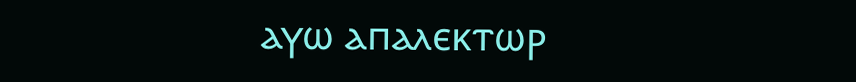ⲁⲩⲱ ⲁⲡⲁⲗⲉⲕⲧⲱⲣ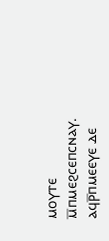ⲙⲟⲩⲧⲉ ⲙ̅ⲡⲙⲉϩⲥⲉⲡⲥⲛⲁⲩ. ⲁϥⲣ̅ⲡⲙⲉⲉⲩⲉ ⲇⲉ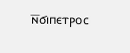ⲛ̅ϭⲓⲡⲉⲧⲣⲟⲥ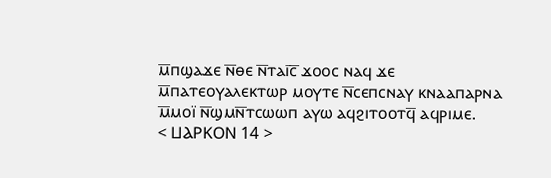ⲙ̅ⲡϣⲁϫⲉ ⲛ̅ⲑⲉ ⲛ̅ⲧⲁⲓ̅ⲥ̅ ϫⲟⲟⲥ ⲛⲁϥ ϫⲉ ⲙ̅ⲡⲁⲧⲉⲟⲩⲁⲗⲉⲕⲧⲱⲣ ⲙⲟⲩⲧⲉ ⲛ̅ⲥⲉⲡⲥⲛⲁⲩ ⲕⲛⲁⲁⲡⲁⲣⲛⲁ ⲙ̅ⲙⲟⲓ̈ ⲛ̅ϣⲙⲛ̅ⲧⲥⲱⲱⲡ ⲁⲩⲱ ⲁϥϩⲓⲧⲟⲟⲧϥ̅ ⲁϥⲣⲓⲙⲉ.
< ⳘⲀⲢⲔⲞⲚ 14 >